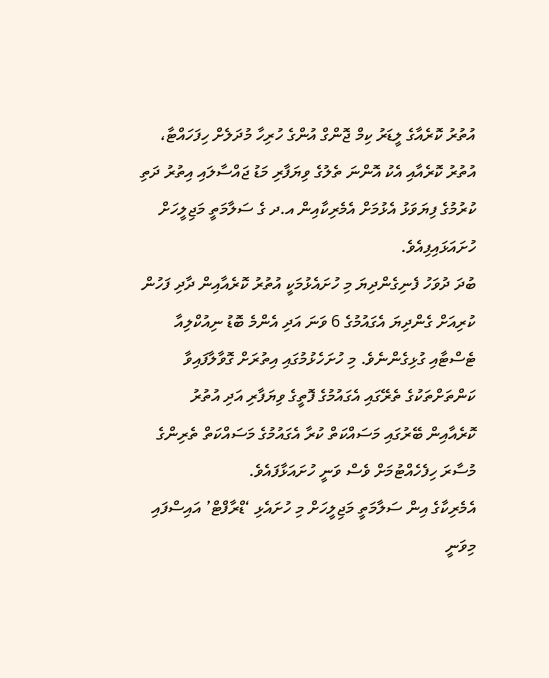އުތުރު ކޮރެއާގެ ލީޑަރު ކިމް ޖޮންގް އުންގެ ހުރިހާ މުދަލެށް ހިފަހައްޓާ، އުތުރު ކޮރެއާއި އެކު އޮންނަ ތެލުގެ ވިޔަފާރި މަޑު ޖައްސާލައި އިތުރު ދަތި ކުރުމުގެ ފިޔަވަޅު އެޅުމަށް އެމެރިކާއިން އ.ދ ގެ ސަލާމަތީ މަޖިލީހަށް ހުށައަޅައިފިއެވެ.
ބުދަ ދުވަހު ފެނިގެންދިޔަ މި ހުށައެޅުމަކީ އުތުރު ކޮރެއާއިން ދާދި ފަހުން ކުރިއަށް ގެންދިޔަ އެގައުމުގެ 6 ވަނަ އަދި އެންމެ ބޮޑު ނިއުކްލިއާ ޓެސްޓާއި ގުޅިގެންނެވެ. މި ހުށަހެޅުމުގައި އިތުރަށް ގޮވާލާފައިވާ ކަންތަށްތަކުގެ ތެރޭގައި އެގައުމުގެ ފޮތީގެ ވިޔަފާރި އަދި އުތުރު ކޮރެއާއިން ބޭރުގައި މަސައްކަތް ކުރާ އެގައުމުގެ މަސައްކަތް ތެރިންގެ މުސާރަ ހިފެހެއްޓުމަށް ވެސް ވަނީ ހުށައަޅާފައެވެ.
އެމެރިކާގެ އިން ސަލާމަތީ މަޖިލީހަށް މި ހުށައެޅި ‘ޑްރާފްޓް’ އައިސްފައި މިވަނީ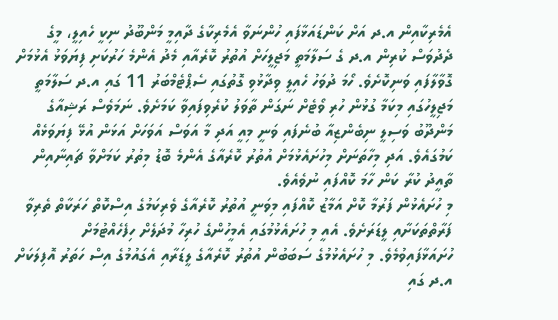އެމެރިކާއިން އ.ދ އަށް ކަންޑައަޅާފައި ހުންނަވާ އެމެރިކާގެ ދާއިމީ މަންބޫދު ނިކީ ހެއިލީ، މީގެ ދެދުވަސް ކުރިން އ.ދ ގެ ސަލާމަތީ މަޖިލީހަށް އުތުރު ކޮރެއާއި މެދު އެންމެ ހަރުކަށި ފިޔަވަޅު އެޅުމަށް ގޮވާލާފައި ވަނިކޮށެވެ. ހޯމަ ދުވަހު ހެއިލީ ވިދާޅުވި ގޮތުގައި ސެޕްޓެމްބަރު 11 ގައި އ.ދ ސަލާމަތީ މަޖިލީހުގައި މިކަމާ ގުޅުން ހުރި ވޯޓެށް ނަގަން ތާވަލު ކުރެވިފައިވާ ކަމަށެވެ. ނަމަވެސް ރަޝިއާގެ މަންދޫބު ވަސިލީ ނިބެންޒިއާ ބުނެފައި ވަނީ މިއީ އަދި މާ އަވަސް އަވަހަށް އަޅަން އުޅޭ ފިޔަވަޅެއް ކަމުގައެވެ. އަދި މިހާތަނަށް މިހުށައެޅުމަށް އުތުރު ކޮރެއާގެ އެންމެ ބޮޑު މިތުރު ކަމަށްވާ ޗައިނާއިން ތާއީދު ކުރާ ކަން ހާމަ ކޮއްފައި ނުވެއެވެ.
މި ހުށައެޅުން ފަރުމާ ކޮށް އަމާޒު ކޮއްފައި މިވަނީ އުތުރު ކޮރެއާގެ ވެރިކަމުގެ އިސްކޮތް ހަރަކާތް ތެރިވާ ފަރާތްތަކަށާއި ލީޑަރަށެވެ. އެއީ މި ހުށައެޅުމުގައި އެމީހުންގެ ހުރިހާ މުދަލެށް ހިފެހެއްޓުމަށް ހުށައަޅާފައިވުމެވެ. މި ހުށައެޅުމުގެ ސަބަބުން އުތުރު ކޮރެއާގެ ލީޑަރާއި އެގައުމުގެ އިސް ހަތަރު އޮފިލަކަށް އ.ދ ގައި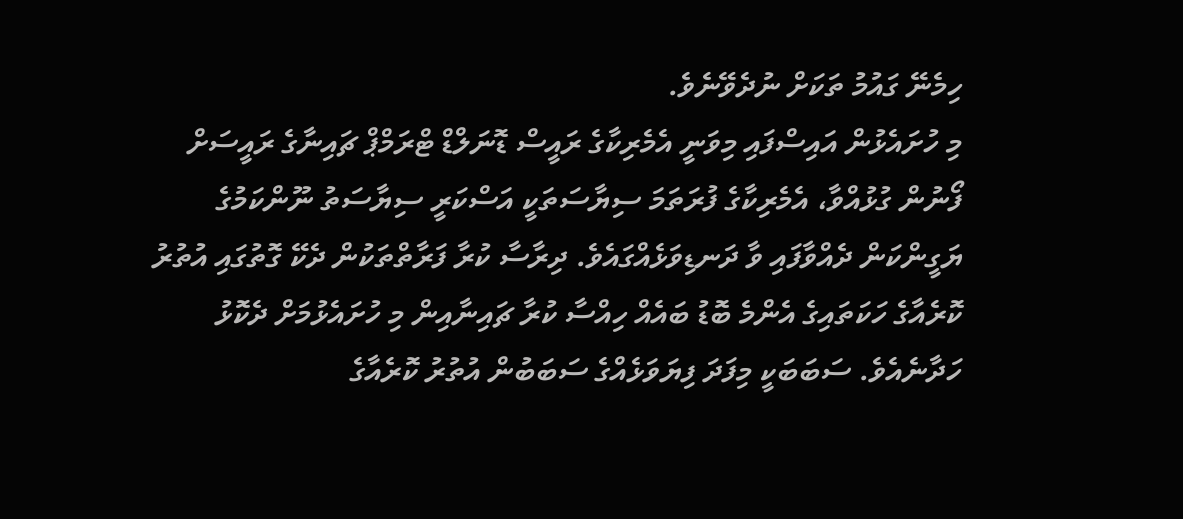ހިމެނޭ ގައުމު ތަކަށް ނުދެވޭނެވެ.
މި ހުށައެޅުން އައިސްފައި މިވަނީ އެމެރިކާގެ ރައީސް ޑޮނަލްޑް ޓްރަމްޕް ޗައިނާގެ ރައީސަށް ފޯނުން ގުޅުއްވާ، އެމެރިކާގެ ފުރަތަމަ ސިޔާސަތަކީ އަސްކަރީ ސިޔާސަތު ނޫންކަމުގެ ޔަގީންކަން ދެއްވާފައި ވާ ދަނޑިވަޅެއްގައެވެ. ދިރާސާ ކުރާ ފަރާތްތަކުން ދެކޭ ގޮތުގައި އުތުރު ކޮރެއާގެ ހަކަތައިގެ އެންމެ ބޮޑު ބައެއް ހިއްސާ ކުރާ ޗައިނާއިން މި ހުށައެޅުމަށް ދެކޮޅު ހަދާނެއެވެ. ސަބަބަކީ މިފަދަ ފިޔަވަޅެއްގެ ސަބަބުން އުތުރު ކޮރެއާގެ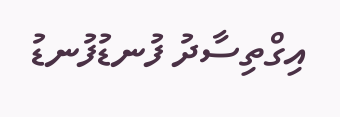އިގްތިސާދު ފުނޑުފުނޑު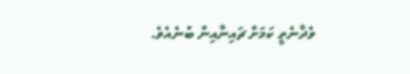ވެދާނެތީ ކަމަށް ޗައިނާއިން ބުނެއެވެ.